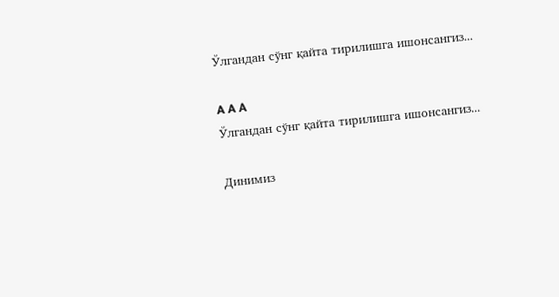Ўлгандaн сўнг қайта тирилишга ишонсангиз...

A A A
Ўлгандaн сўнг қайта тирилишга ишонсангиз...

Динимиз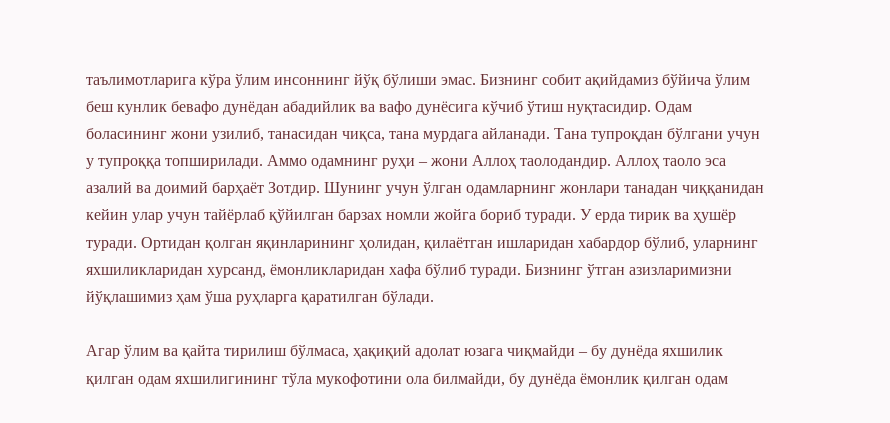таълимотларига кўра ўлим инсоннинг йўқ бўлиши эмас. Бизнинг собит ақийдамиз бўйича ўлим беш кунлик бевафо дунёдан абадийлик ва вафо дунёсига кўчиб ўтиш нуқтасидир. Одам боласининг жони узилиб, танасидан чиқса, тана мурдага айланади. Тана тупроқдан бўлгани учун у тупроққа топширилади. Аммо одамнинг руҳи – жони Аллоҳ таолодандир. Аллоҳ таоло эса азалий ва доимий барҳаёт Зотдир. Шунинг учун ўлган одамларнинг жонлари танадан чиққанидан кейин улар учун тайёрлаб қўйилган барзах номли жойга бориб туради. У ерда тирик ва ҳушёр туради. Ортидан қолган яқинларининг ҳолидан, қилаётган ишларидан хабардор бўлиб, уларнинг яхшиликларидан хурсанд, ёмонликларидан хафа бўлиб туради. Бизнинг ўтган азизларимизни йўқлашимиз ҳам ўша руҳларга қаратилган бўлади.

Агар ўлим ва қайта тирилиш бўлмаса, ҳақиқий адолат юзага чиқмайди – бу дунёда яхшилик қилган одам яхшилигининг тўла мукофотини ола билмайди, бу дунёда ёмонлик қилган одам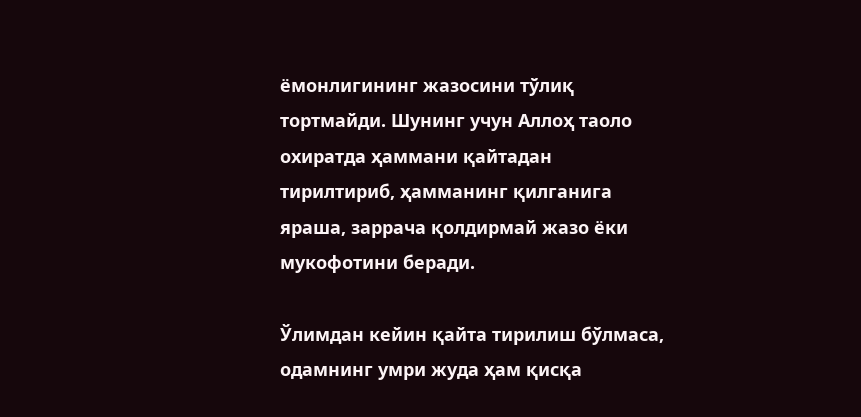ёмонлигининг жазосини тўлиқ тортмайди. Шунинг учун Аллоҳ таоло охиратда ҳаммани қайтадан тирилтириб, ҳамманинг қилганига яраша, заррача қолдирмай жазо ёки мукофотини беради.

Ўлимдан кейин қайта тирилиш бўлмаса, одамнинг умри жуда ҳам қисқа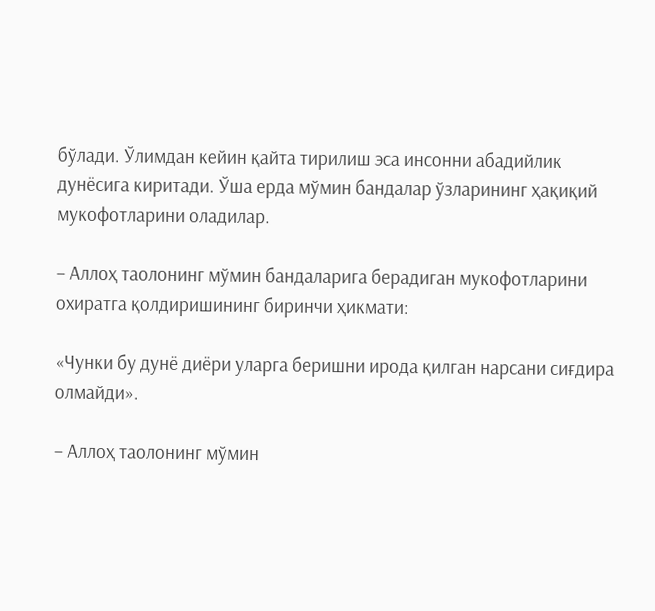бўлади. Ўлимдан кейин қайта тирилиш эса инсонни абадийлик дунёсига киритади. Ўша ерда мўмин бандалар ўзларининг ҳақиқий мукофотларини оладилар.

– Аллоҳ таолонинг мўмин бандаларига берадиган мукофотларини охиратга қолдиришининг биринчи ҳикмати:

«Чунки бу дунё диёри уларга беришни ирода қилган нарсани сиғдира олмайди».

– Аллоҳ таолонинг мўмин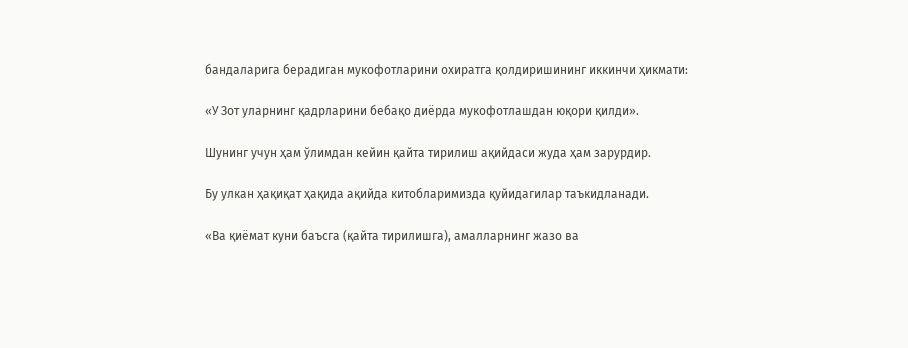бандаларига берадиган мукофотларини охиратга қолдиришининг иккинчи ҳикмати:

«У Зот уларнинг қадрларини бебақо диёрда мукофотлашдан юқори қилди».

Шунинг учун ҳам ўлимдан кейин қайта тирилиш ақийдаси жуда ҳам зарурдир.

Бу улкан ҳақиқат ҳақида ақийда китобларимизда қуйидагилар таъкидланади.

«Ва қиёмат куни баъсга (қайта тирилишга), амалларнинг жазо ва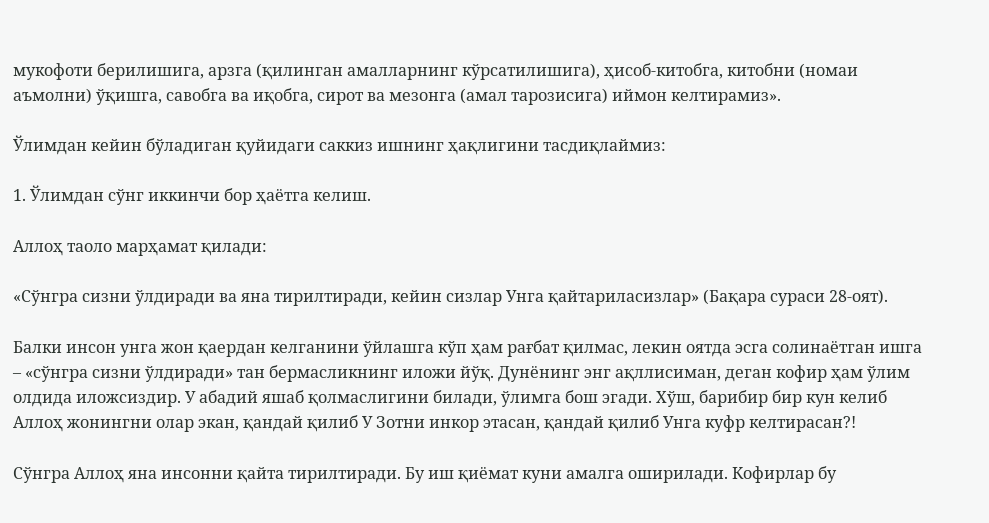мукофоти берилишига, арзга (қилинган амалларнинг кўрсатилишига), ҳисоб-китобга, китобни (номаи аъмолни) ўқишга, савобга ва иқобга, сирот ва мезонга (амал тарозисига) иймон келтирамиз».

Ўлимдан кейин бўладиган қуйидаги саккиз ишнинг ҳақлигини тасдиқлаймиз:

1. Ўлимдан сўнг иккинчи бор ҳаётга келиш.

Аллоҳ таоло марҳамат қилади:

«Сўнгра сизни ўлдиради ва яна тирилтиради, кейин сизлар Унга қайтариласизлар» (Бақара сураси 28-оят).

Балки инсон унга жон қаердан келганини ўйлашга кўп ҳам рағбат қилмас, лекин оятда эсга солинаётган ишга – «сўнгра сизни ўлдиради» тан бермасликнинг иложи йўқ. Дунёнинг энг ақллисиман, деган кофир ҳам ўлим олдида иложсиздир. У абадий яшаб қолмаслигини билади, ўлимга бош эгади. Хўш, барибир бир кун келиб Аллоҳ жонингни олар экан, қандай қилиб У Зотни инкор этасан, қандай қилиб Унга куфр келтирасан?!

Сўнгра Аллоҳ яна инсонни қайта тирилтиради. Бу иш қиёмат куни амалга оширилади. Кофирлар бу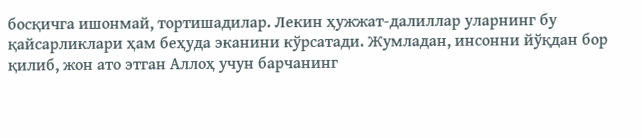босқичга ишонмай, тортишадилар. Лекин ҳужжат-далиллар уларнинг бу қайсарликлари ҳам беҳуда эканини кўрсатади. Жумладан, инсонни йўқдан бор қилиб, жон ато этган Аллоҳ учун барчанинг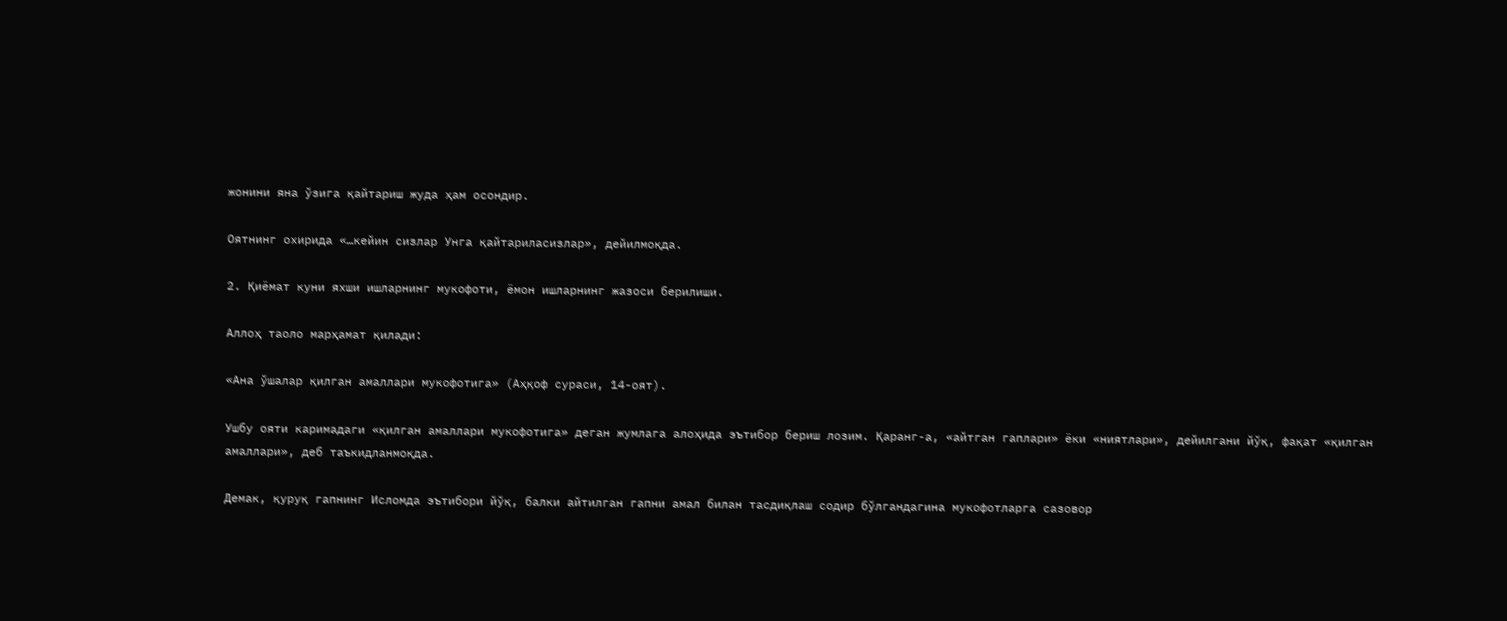жонини яна ўзига қайтариш жуда ҳам осондир.

Оятнинг охирида «…кейин сизлар Унга қайтариласизлар», дейилмоқда.

2. Қиёмат куни яхши ишларнинг мукофоти, ёмон ишларнинг жазоси берилиши.

Аллоҳ таоло марҳамат қилади:

«Ана ўшалар қилган амаллари мукофотига» (Аҳқоф сураси, 14-оят).

Ушбу ояти каримадаги «қилган амаллари мукофотига» деган жумлага алоҳида эътибор бериш лозим. Қаранг-а, «айтган гаплари» ёки «ниятлари», дейилгани йўқ, фақат «қилган амаллари», деб таъкидланмоқда.

Демак, қуруқ гапнинг Исломда эътибори йўқ, балки айтилган гапни амал билан тасдиқлаш содир бўлгандагина мукофотларга сазовор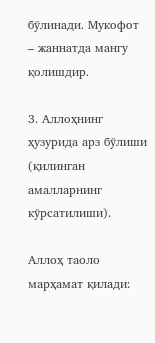бўлинади. Мукофот – жаннатда мангу қолишдир.

3. Аллоҳнинг ҳузурида арз бўлиши (қилинган амалларнинг кўрсатилиши).

Аллоҳ таоло марҳамат қилади: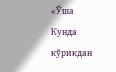«Ўша Кунда кўрикдан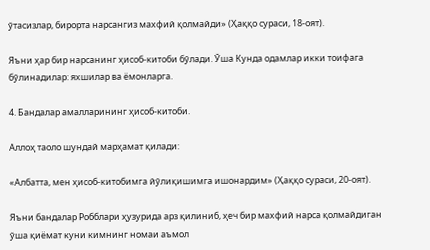ўтасизлар, бирорта нарсангиз махфий қолмайди» (Ҳаққо сураси, 18-оят).

Яъни ҳар бир нарсанинг ҳисоб-китоби бўлади. Ўша Кунда одамлар икки тоифага бўлинадилар: яхшилар ва ёмонларга.

4. Бандалар амалларининг ҳисоб-китоби.

Аллоҳ таоло шундай марҳамат қилади:

«Албатта, мен ҳисоб-китобимга йўлиқишимга ишонардим» (Ҳаққо сураси, 20-оят).

Яъни бандалар Робблари ҳузурида арз қилиниб, ҳеч бир махфий нарса қолмайдиган ўша қиёмат куни кимнинг номаи аъмол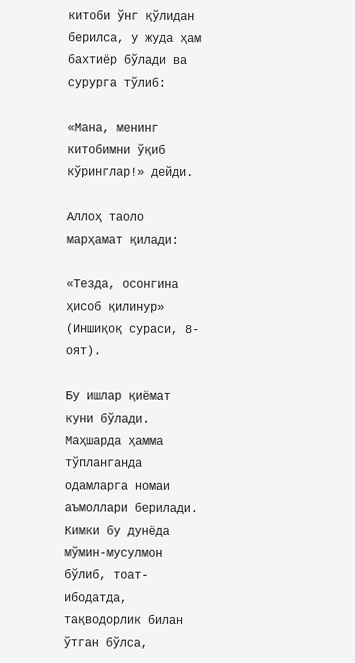китоби ўнг қўлидан берилса, у жуда ҳам бахтиёр бўлади ва сурурга тўлиб:

«Мана, менинг китобимни ўқиб кўринглар!» дейди.

Аллоҳ таоло марҳамат қилади:

«Тезда, осонгина ҳисоб қилинур» (Иншиқоқ сураси, 8-оят).

Бу ишлар қиёмат куни бўлади. Маҳшарда ҳамма тўпланганда одамларга номаи аъмоллари берилади. Кимки бу дунёда мўмин-мусулмон бўлиб, тоат-ибодатда, тақводорлик билан ўтган бўлса,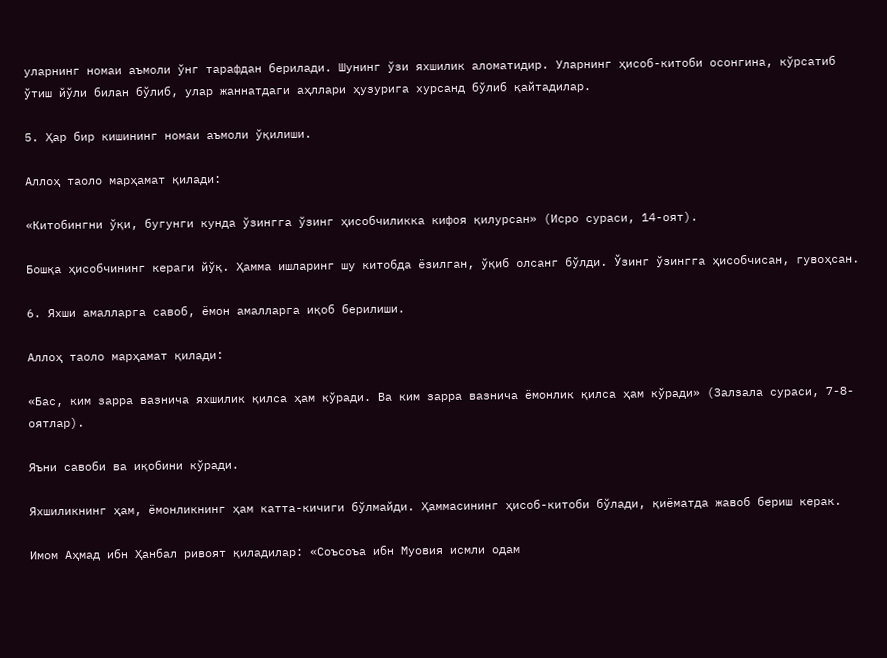уларнинг номаи аъмоли ўнг тарафдан берилади. Шунинг ўзи яхшилик аломатидир. Уларнинг ҳисоб-китоби осонгина, кўрсатиб ўтиш йўли билан бўлиб, улар жаннатдаги аҳллари ҳузурига хурсанд бўлиб қайтадилар.

5. Ҳар бир кишининг номаи аъмоли ўқилиши.

Аллоҳ таоло марҳамат қилади:

«Китобингни ўқи, бугунги кунда ўзингга ўзинг ҳисобчиликка кифоя қилурсан» (Исро сураси, 14-оят).

Бошқа ҳисобчининг кераги йўқ. Ҳамма ишларинг шу китобда ёзилган, ўқиб олсанг бўлди. Ўзинг ўзингга ҳисобчисан, гувоҳсан.

6. Яхши амалларга савоб, ёмон амалларга иқоб берилиши.

Аллоҳ таоло марҳамат қилади:

«Бас, ким зарра вазнича яхшилик қилса ҳам кўради. Ва ким зарра вазнича ёмонлик қилса ҳам кўради» (Залзала сураси, 7-8-оятлар).

Яъни савоби ва иқобини кўради.

Яхшиликнинг ҳам, ёмонликнинг ҳам катта-кичиги бўлмайди. Ҳаммасининг ҳисоб-китоби бўлади, қиёматда жавоб бериш керак.

Имом Аҳмад ибн Ҳанбал ривоят қиладилар: «Соъсоъа ибн Муовия исмли одам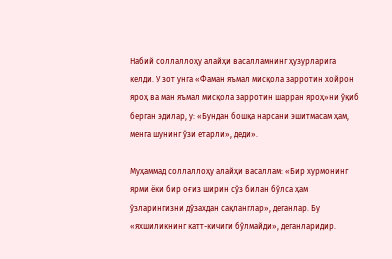Набий соллаллоҳу алайҳи васалламнинг ҳузурларига келди. У зот унга «Фаман яъмал мисқола зарротин хойрон яроҳ ва ман яъмал мисқола зарротин шарран яроҳ»ни ўқиб берган эдилар, у: «Бундан бошқа нарсани эшитмасам ҳам, менга шунинг ўзи етарли», деди».

Муҳаммад соллаллоҳу алайҳи васаллам: «Бир хурмонинг ярми ёки бир оғиз ширин сўз билан бўлса ҳам ўзларингизни дўзахдан сақланглар», деганлар. Бу «яхшиликнинг катт-кичиги бўлмайди», деганларидир.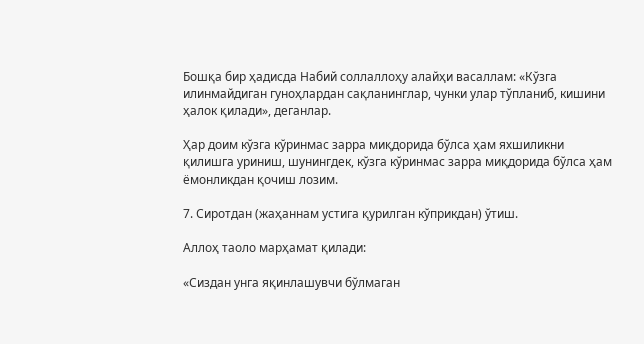Бошқа бир ҳадисда Набий соллаллоҳу алайҳи васаллам: «Кўзга илинмайдиган гуноҳлардан сақланинглар, чунки улар тўпланиб, кишини ҳалок қилади», деганлар.

Ҳар доим кўзга кўринмас зарра миқдорида бўлса ҳам яхшиликни қилишга уриниш, шунингдек, кўзга кўринмас зарра миқдорида бўлса ҳам ёмонликдан қочиш лозим.

7. Сиротдан (жаҳаннам устига қурилган кўприкдан) ўтиш.

Аллоҳ таоло марҳамат қилади:

«Сиздан унга яқинлашувчи бўлмаган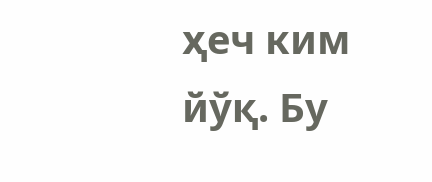ҳеч ким йўқ. Бу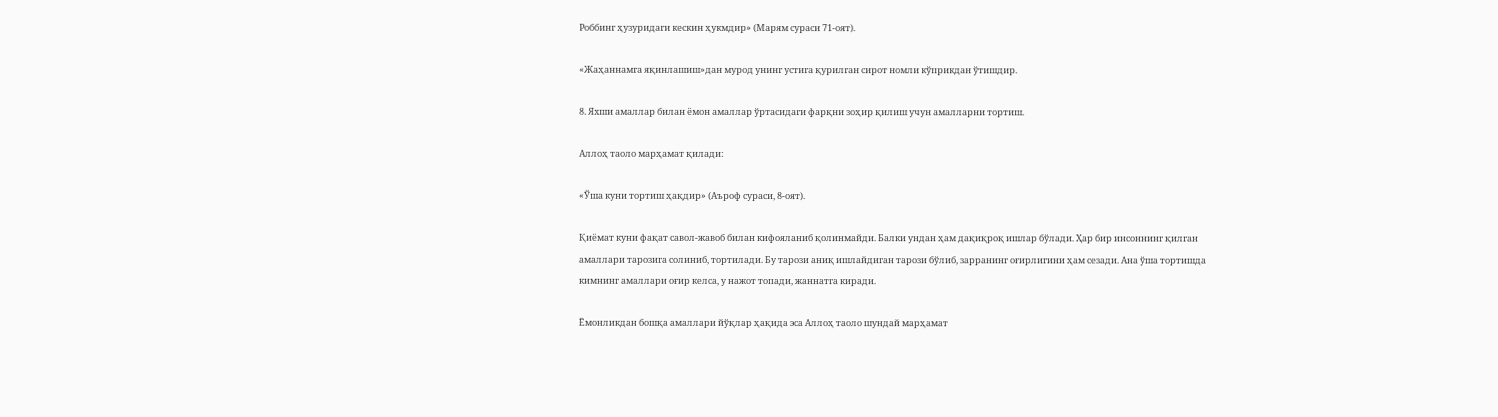Роббинг ҳузуридаги кескин ҳукмдир» (Марям сураси 71-оят).

«Жаҳаннамга яқинлашиш»дан мурод унинг устига қурилган сирот номли кўприкдан ўтишдир.

8. Яхши амаллар билан ёмон амаллар ўртасидаги фарқни зоҳир қилиш учун амалларни тортиш.

Аллоҳ таоло марҳамат қилади:

«Ўша куни тортиш ҳақдир» (Аъроф сураси, 8-оят).

Қиёмат куни фақат савол-жавоб билан кифояланиб қолинмайди. Балки ундан ҳам дақиқроқ ишлар бўлади. Ҳар бир инсоннинг қилган амаллари тарозига солиниб, тортилади. Бу тарози аниқ ишлайдиган тарози бўлиб, зарранинг оғирлигини ҳам сезади. Ана ўша тортишда кимнинг амаллари оғир келса, у нажот топади, жаннатга киради.

Ёмонликдан бошқа амаллари йўқлар ҳақида эса Аллоҳ таоло шундай марҳамат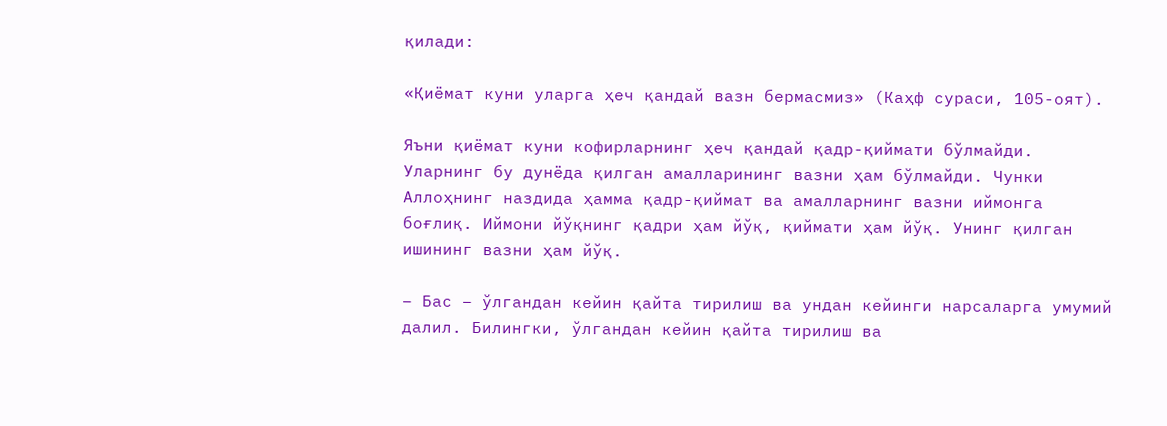қилади:

«Қиёмат куни уларга ҳеч қандай вазн бермасмиз» (Каҳф сураси, 105-оят).

Яъни қиёмат куни кофирларнинг ҳеч қандай қадр-қиймати бўлмайди. Уларнинг бу дунёда қилган амалларининг вазни ҳам бўлмайди. Чунки Аллоҳнинг наздида ҳамма қадр-қиймат ва амалларнинг вазни иймонга боғлиқ. Иймони йўқнинг қадри ҳам йўқ, қиймати ҳам йўқ. Унинг қилган ишининг вазни ҳам йўқ.

– Бас – ўлгандан кейин қайта тирилиш ва ундан кейинги нарсаларга умумий далил. Билингки, ўлгандан кейин қайта тирилиш ва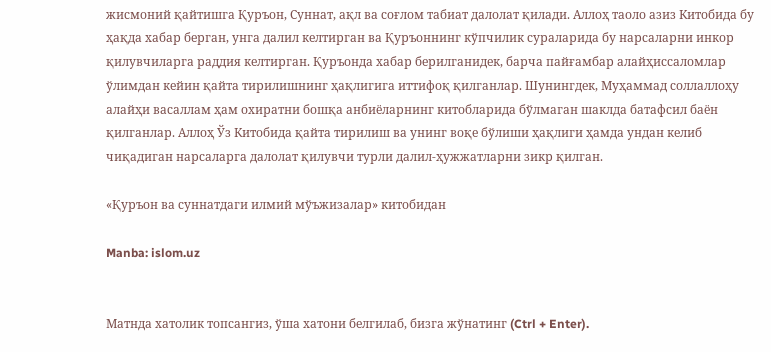жисмоний қайтишга Қуръон, Суннат, ақл ва соғлом табиат далолат қилади. Аллоҳ таоло азиз Китобида бу ҳақда хабар берган, унга далил келтирган ва Қуръоннинг кўпчилик сураларида бу нарсаларни инкор қилувчиларга раддия келтирган. Қуръонда хабар берилганидек, барча пайғамбар алайҳиссаломлар ўлимдан кейин қайта тирилишнинг ҳақлигига иттифоқ қилганлар. Шунингдек, Муҳаммад соллаллоҳу алайҳи васаллам ҳам охиратни бошқа анбиёларнинг китобларида бўлмаган шаклда батафсил баён қилганлар. Аллоҳ Ўз Китобида қайта тирилиш ва унинг воқе бўлиши ҳақлиги ҳамда ундан келиб чиқадиган нарсаларга далолат қилувчи турли далил-ҳужжатларни зикр қилган.

«Қуръон ва суннатдаги илмий мўъжизалар» китобидан

Manba: islom.uz


Матнда хатолик топсангиз, ўша хатони белгилаб, бизга жўнатинг (Ctrl + Enter).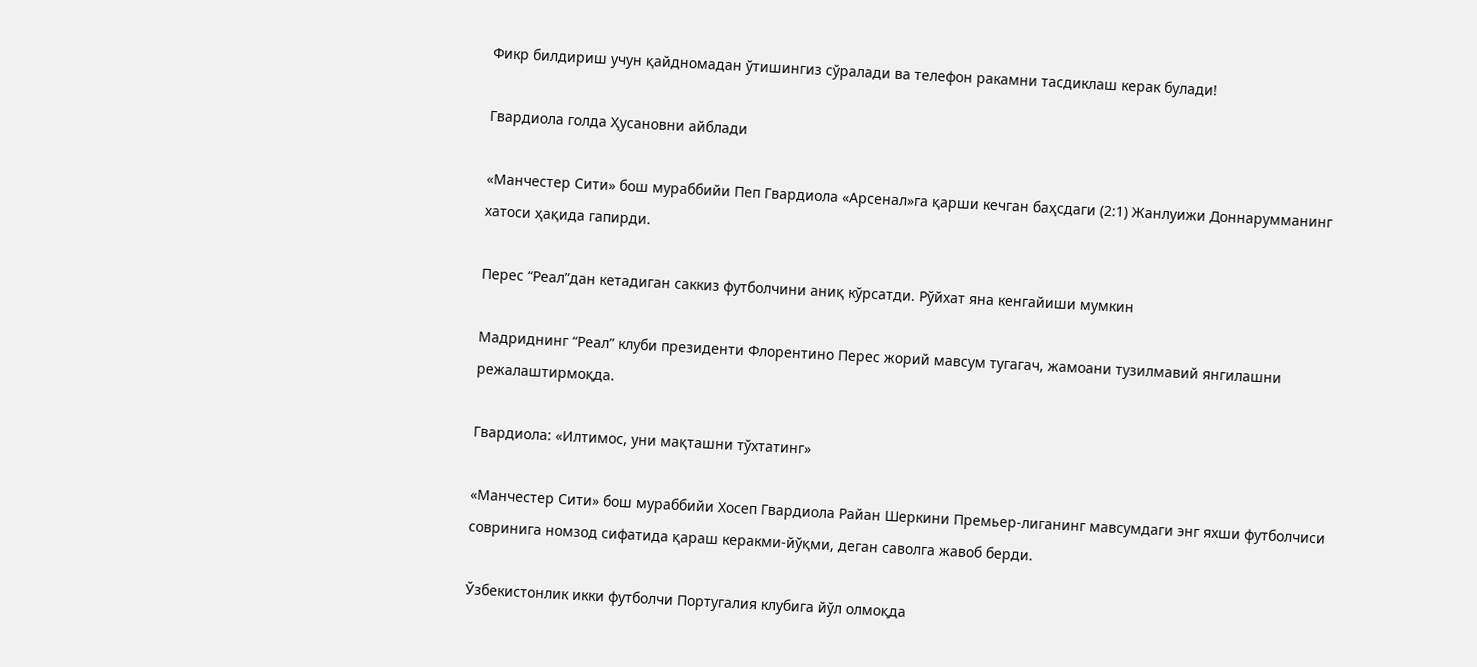Фикр билдириш учун қайдномадан ўтишингиз сўралади ва телефон ракамни тасдиклаш керак булади!

Гвардиола голда Ҳусановни айблади

«Манчестер Сити» бош мураббийи Пеп Гвардиола «Арсенал»га қарши кечган баҳсдаги (2:1) Жанлуижи Доннарумманинг хатоси ҳақида гапирди.

Перес “Реал”дан кетадиган саккиз футболчини аниқ кўрсатди. Рўйхат яна кенгайиши мумкин

Мадриднинг “Реал” клуби президенти Флорентино Перес жорий мавсум тугагач, жамоани тузилмавий янгилашни режалаштирмоқда.

Гвардиола: «Илтимос, уни мақташни тўхтатинг»

«Манчестер Сити» бош мураббийи Хосеп Гвардиола Райан Шеркини Премьер-лиганинг мавсумдаги энг яхши футболчиси совринига номзод сифатида қараш керакми-йўқми, деган саволга жавоб берди.

Ўзбекистонлик икки футболчи Португалия клубига йўл олмоқда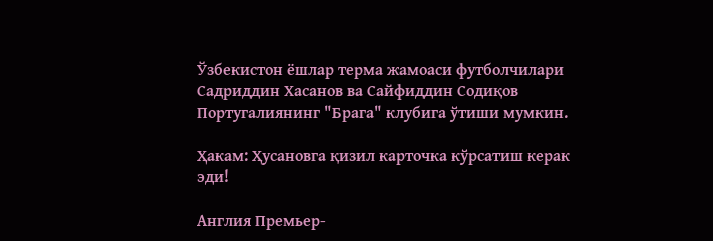Ўзбекистон ёшлар терма жамоаси футболчилари Садриддин Хасанов ва Сайфиддин Содиқов Португалиянинг "Брага" клубига ўтиши мумкин.

Ҳакам: Ҳусановга қизил карточка кўрсатиш керак эди!

Англия Премьер-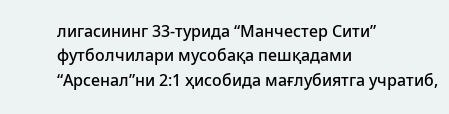лигасининг 33-турида “Манчестер Сити” футболчилари мусобақа пешқадами “Арсенал”ни 2:1 ҳисобида мағлубиятга учратиб,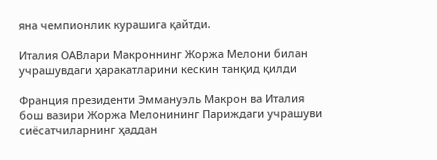яна чемпионлик курашига қайтди.

Италия ОАВлари Макроннинг Жоржа Мелони билан учрашувдаги ҳаракатларини кескин танқид қилди

Франция президенти Эммануэль Макрон ва Италия бош вазири Жоржа Мелонининг Париждаги учрашуви сиёсатчиларнинг ҳаддан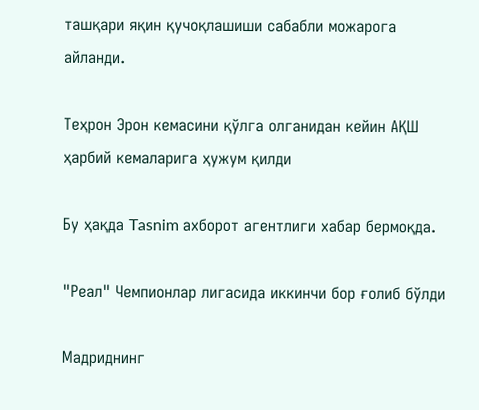ташқари яқин қучоқлашиши сабабли можарога айланди.

Теҳрон Эрон кемасини қўлга олганидан кейин АҚШ ҳарбий кемаларига ҳужум қилди

Бу ҳақда Tasnim ахборот агентлиги хабар бермоқда.

"Реал" Чемпионлар лигасида иккинчи бор ғолиб бўлди

Мадриднинг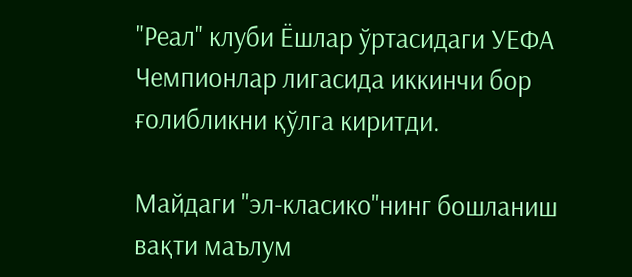"Реал" клуби Ёшлар ўртасидаги УЕФА Чемпионлар лигасида иккинчи бор ғолибликни қўлга киритди.

Майдаги "эл-класико"нинг бошланиш вақти маълум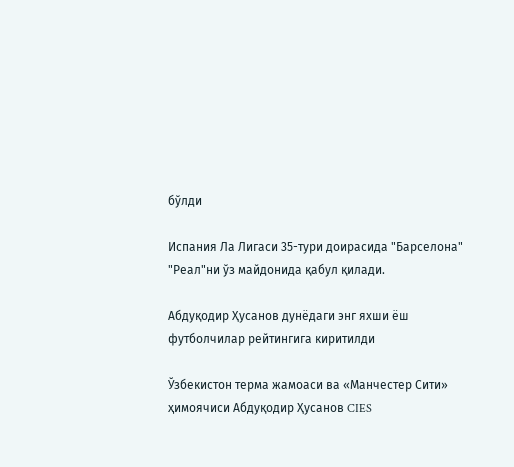бўлди

Испания Ла Лигаси 35-тури доирасида "Барселона" "Реал"ни ўз майдонида қабул қилади.

Абдуқодир Ҳусанов дунёдаги энг яхши ёш футболчилар рейтингига киритилди

Ўзбекистон терма жамоаси ва «Манчестер Сити» ҳимоячиси Абдуқодир Ҳусанов CIES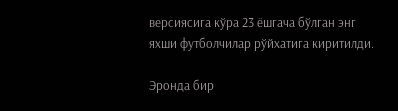версиясига кўра 23 ёшгача бўлган энг яхши футболчилар рўйхатига киритилди.

Эронда бир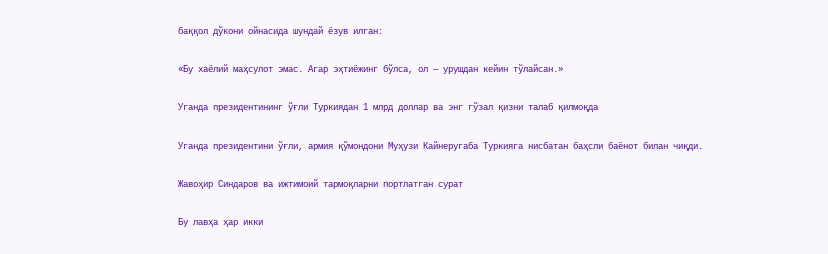баққол дўкони ойнасида шундай ёзув илган:

«Бу хаёлий маҳсулот эмас. Агар эҳтиёжинг бўлса, ол — урушдан кейин тўлайсан.»

Уганда президентининг ўғли Туркиядан 1 млрд доллар ва энг гўзал қизни талаб қилмоқда

Уганда президентини ўғли, армия қўмондони Муҳузи Кайнеругаба Туркияга нисбатан баҳсли баёнот билан чиқди.

Жавоҳир Синдаров ва ижтимоий тармоқларни портлатган сурат

Бу лавҳа ҳар икки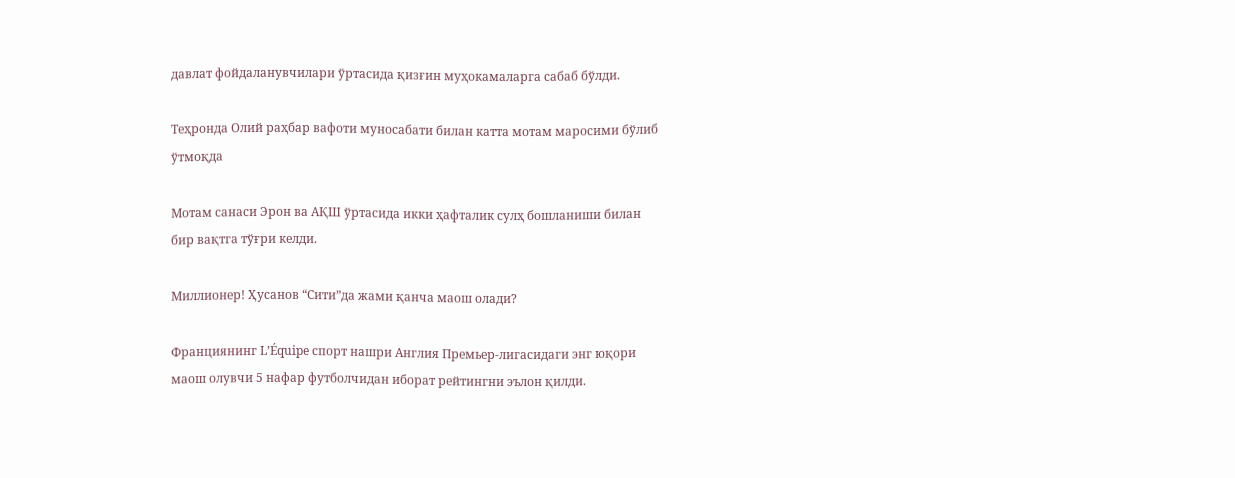давлат фойдаланувчилари ўртасида қизғин муҳокамаларга сабаб бўлди.

Теҳронда Олий раҳбар вафоти муносабати билан катта мотам маросими бўлиб ўтмоқда

Мотам санаси Эрон ва АҚШ ўртасида икки ҳафталик сулҳ бошланиши билан бир вақтга тўғри келди.

Миллионер! Ҳусанов “Сити”да жами қанча маош олади?

Франциянинг L’Équipe спорт нашри Англия Премьер-лигасидаги энг юқори маош олувчи 5 нафар футболчидан иборат рейтингни эълон қилди.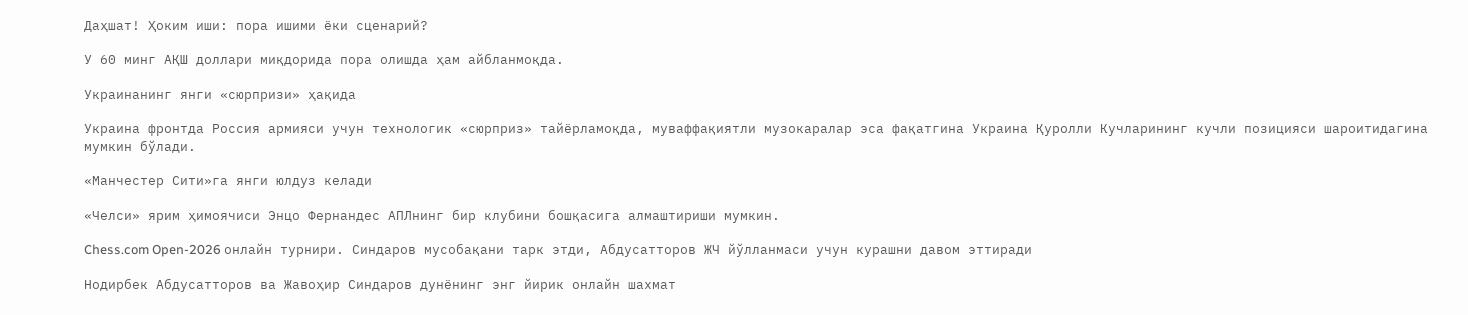Даҳшат! Ҳоким иши: пора ишими ёки сценарий?

У 60 минг АҚШ доллари миқдорида пора олишда ҳам айбланмоқда.

Украинанинг янги «сюрпризи» ҳақида

Украина фронтда Россия армияси учун технологик «сюрприз» тайёрламоқда, муваффақиятли музокаралар эса фақатгина Украина Қуролли Кучларининг кучли позицияси шароитидагина мумкин бўлади.

«Манчестер Сити»га янги юлдуз келади

«Челси» ярим ҳимоячиси Энцо Фернандес АПЛнинг бир клубини бошқасига алмаштириши мумкин.

Chess.com Open-2026 онлайн турнири. Синдаров мусобақани тарк этди, Абдусатторов ЖЧ йўлланмаси учун курашни давом эттиради

Нодирбек Абдусатторов ва Жавоҳир Синдаров дунёнинг энг йирик онлайн шахмат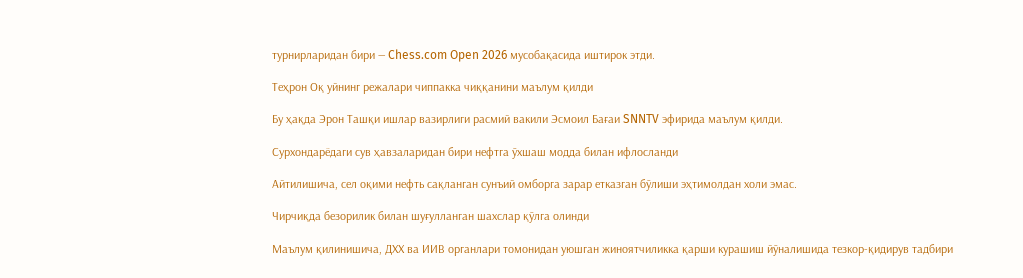турнирларидан бири — Chess.com Open 2026 мусобақасида иштирок этди.

Теҳрон Оқ уйнинг режалари чиппакка чиққанини маълум қилди

Бу ҳақда Эрон Ташқи ишлар вазирлиги расмий вакили Эсмоил Бағаи SNNTV эфирида маълум қилди.

Сурхондарёдаги сув ҳавзаларидан бири нефтга ўхшаш модда билан ифлосланди

Айтилишича, сел оқими нефть сақланган сунъий омборга зарар етказган бўлиши эҳтимолдан холи эмас.

Чирчиқда безорилик билан шуғулланган шахслар қўлга олинди

Маълум қилинишича, ДХХ ва ИИВ органлари томонидан уюшган жиноятчиликка қарши курашиш йўналишида тезкор-қидирув тадбири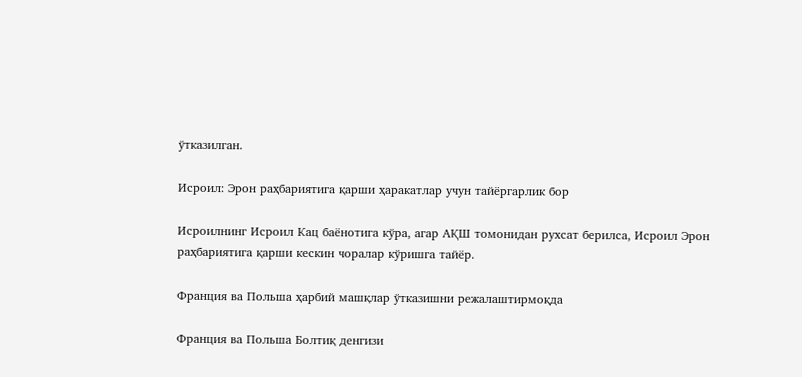ўтказилган.

Исроил: Эрон раҳбариятига қарши ҳаракатлар учун тайёргарлик бор

Исроилнинг Исроил Кац баёнотига кўра, агар АҚШ томонидан рухсат берилса, Исроил Эрон раҳбариятига қарши кескин чоралар кўришга тайёр.

Франция ва Польша ҳарбий машқлар ўтказишни режалаштирмоқда

Франция ва Польша Болтиқ денгизи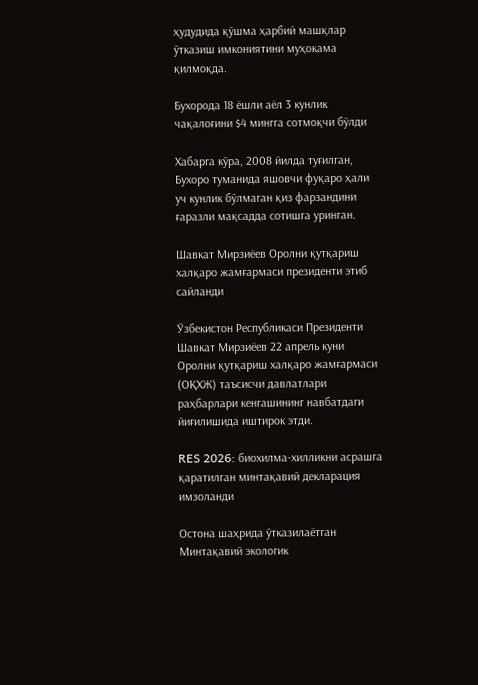ҳудудида қўшма ҳарбий машқлар ўтказиш имкониятини муҳокама қилмоқда.

Бухорода 18 ёшли аёл 3 кунлик чақалоғини $4 мингга сотмоқчи бўлди

Хабарга кўра, 2008 йилда туғилган, Бухоро туманида яшовчи фуқаро ҳали уч кунлик бўлмаган қиз фарзандини ғаразли мақсадда сотишга уринган.

Шавкат Мирзиёев Оролни қутқариш халқаро жамғармаси президенти этиб сайланди

Ўзбекистон Республикаси Президенти Шавкат Мирзиёев 22 апрель куни Оролни қутқариш халқаро жамғармаси (ОҚХЖ) таъсисчи давлатлари раҳбарлари кенгашининг навбатдаги йиғилишида иштирок этди.

RES 2026: биоxилма-хилликни асрашга қаратилган минтақавий декларация имзоланди

Остона шаҳрида ўтказилаётган Минтақавий экологик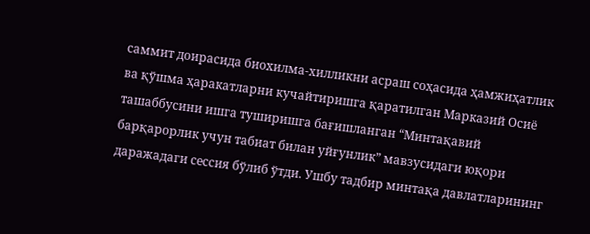саммит доирасида биоxилма-хилликни асраш соҳасида ҳамжиҳатлик ва қўшма ҳаракатларни кучайтиришга қаратилган Марказий Осиё ташаббусини ишга туширишга бағишланган “Минтақавий барқарорлик учун табиат билан уйғунлик” мавзусидаги юқори даражадаги сессия бўлиб ўтди. Ушбу тадбир минтақа давлатларининг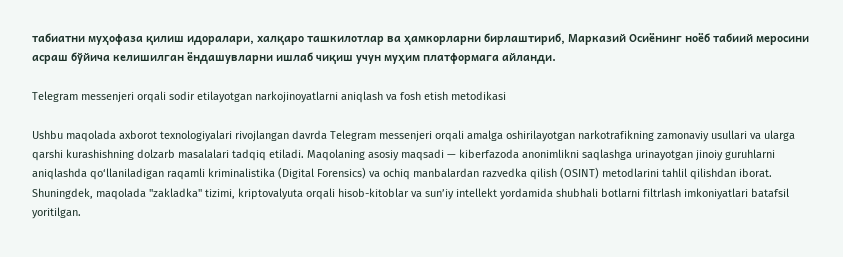табиатни муҳофаза қилиш идоралари, халқаро ташкилотлар ва ҳамкорларни бирлаштириб, Марказий Осиёнинг ноёб табиий меросини асраш бўйича келишилган ёндашувларни ишлаб чиқиш учун муҳим платформага айланди.

Telegram messenjeri orqali sodir etilayotgan narkojinoyatlarni aniqlash va fosh etish metodikasi

Ushbu maqolada axborot texnologiyalari rivojlangan davrda Telegram messenjeri orqali amalga oshirilayotgan narkotrafikning zamonaviy usullari va ularga qarshi kurashishning dolzarb masalalari tadqiq etiladi. Maqolaning asosiy maqsadi — kiberfazoda anonimlikni saqlashga urinayotgan jinoiy guruhlarni aniqlashda qo‘llaniladigan raqamli kriminalistika (Digital Forensics) va ochiq manbalardan razvedka qilish (OSINT) metodlarini tahlil qilishdan iborat. Shuningdek, maqolada "zakladka" tizimi, kriptovalyuta orqali hisob-kitoblar va sun’iy intellekt yordamida shubhali botlarni filtrlash imkoniyatlari batafsil yoritilgan.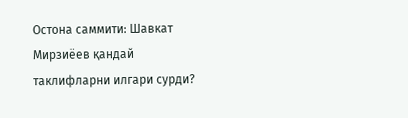Остона саммити: Шавкат Мирзиёев қандай таклифларни илгари сурди?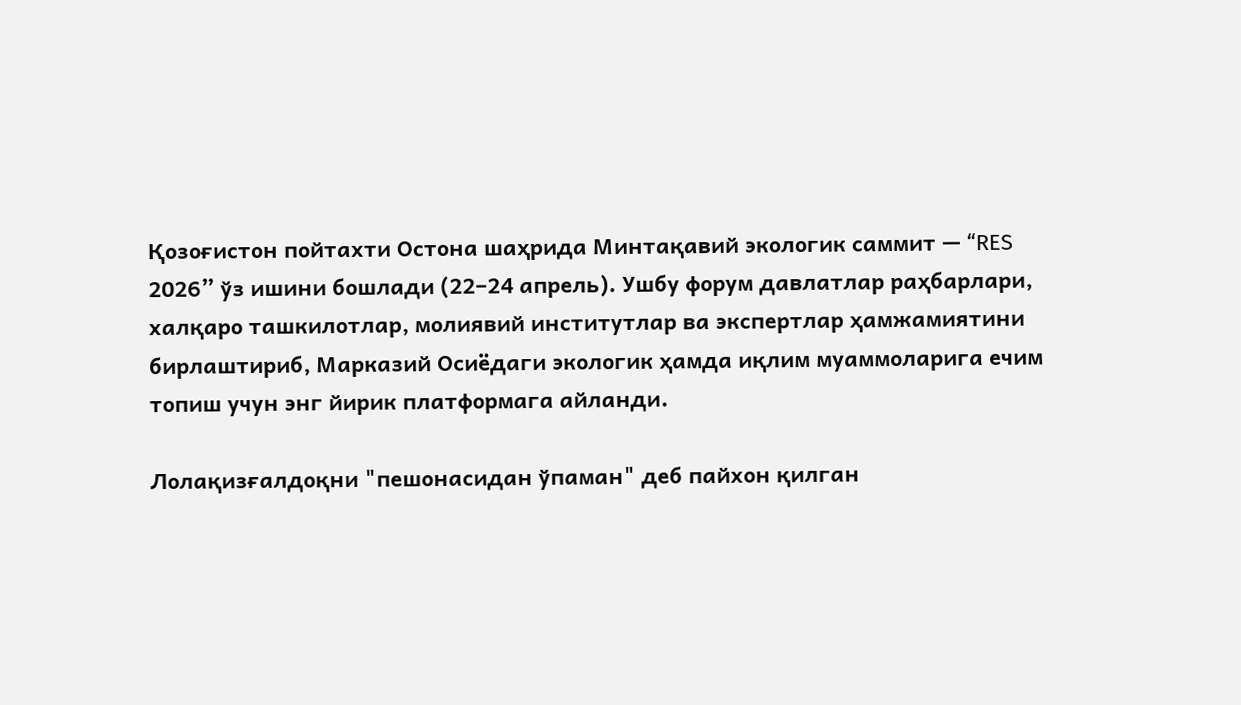Қозоғистон пойтахти Остона шаҳрида Минтақавий экологик саммит — “RES 2026” ўз ишини бошлади (22–24 апрель). Ушбу форум давлатлар раҳбарлари, халқаро ташкилотлар, молиявий институтлар ва экспертлар ҳамжамиятини бирлаштириб, Марказий Осиёдаги экологик ҳамда иқлим муаммоларига ечим топиш учун энг йирик платформага айланди.

Лолақизғалдоқни "пешонасидан ўпаман" деб пайхон қилган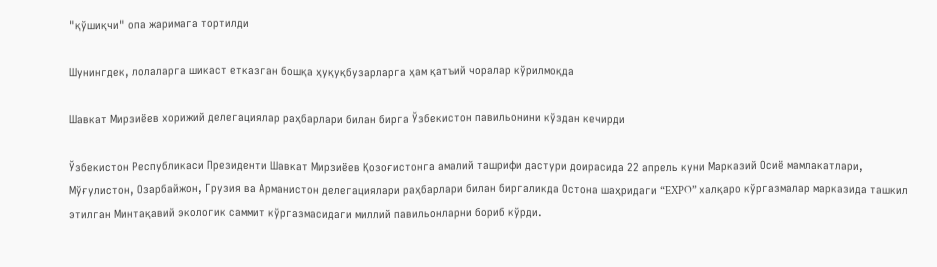"қўшиқчи" опа жаримага тортилди

Шунингдек, лолаларга шикаст етказган бошқа ҳуқуқбузарларга ҳам қатъий чоралар кўрилмоқда

Шавкат Мирзиёев хорижий делегациялар раҳбарлари билан бирга Ўзбекистон павильонини кўздан кечирди

Ўзбекистон Республикаси Президенти Шавкат Мирзиёев Қозоғистонга амалий ташрифи дастури доирасида 22 апрель куни Марказий Осиё мамлакатлари, Мўғулистон, Озарбайжон, Грузия ва Арманистон делегациялари раҳбарлари билан биргаликда Остона шаҳридаги “EXPO” халқаро кўргазмалар марказида ташкил этилган Минтақавий экологик саммит кўргазмасидаги миллий павильонларни бориб кўрди.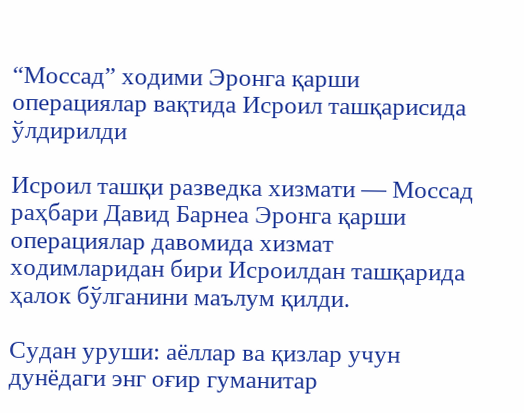“Моссад” ходими Эронга қарши операциялар вақтида Исроил ташқарисида ўлдирилди

Исроил ташқи разведка хизмати — Моссад раҳбари Давид Барнеа Эронга қарши операциялар давомида хизмат ходимларидан бири Исроилдан ташқарида ҳалок бўлганини маълум қилди.

Судан уруши: аёллар ва қизлар учун дунёдаги энг оғир гуманитар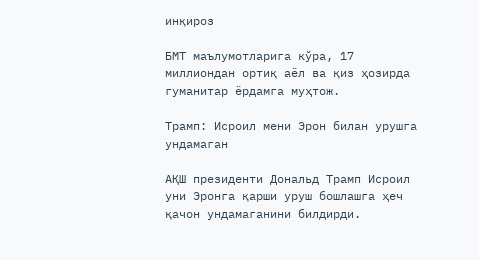инқироз

БМТ маълумотларига кўра, 17 миллиондан ортиқ аёл ва қиз ҳозирда гуманитар ёрдамга муҳтож.

Трамп: Исроил мени Эрон билан урушга ундамаган

АҚШ президенти Дональд Трамп Исроил уни Эронга қарши уруш бошлашга ҳеч қачон ундамаганини билдирди.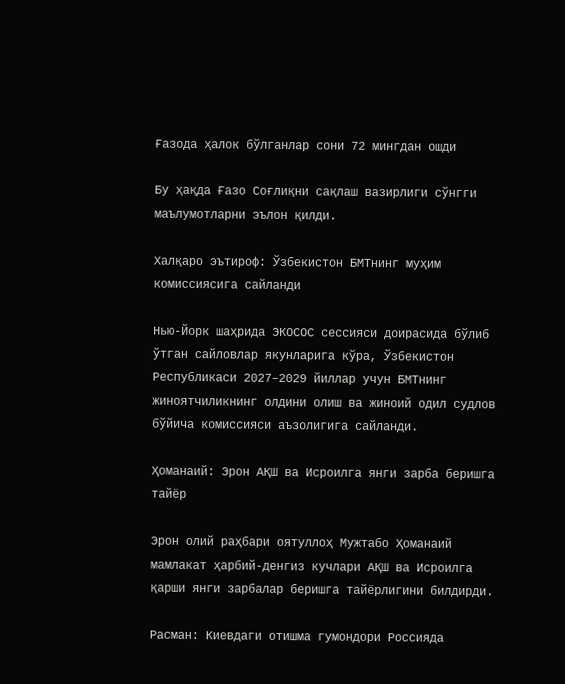Ғазода ҳалок бўлганлар сони 72 мингдан ошди

Бу ҳақда Ғазо Соғлиқни сақлаш вазирлиги сўнгги маълумотларни эълон қилди.

Халқаро эътироф: Ўзбекистон БМТнинг муҳим комиссиясига сайланди

Нью-Йорк шаҳрида ЭКОСОС сессияси доирасида бўлиб ўтган сайловлар якунларига кўра, Ўзбекистон Республикаси 2027–2029 йиллар учун БМТнинг жиноятчиликнинг олдини олиш ва жиноий одил судлов бўйича комиссияси аъзолигига сайланди.

Ҳоманаий: Эрон АҚШ ва Исроилга янги зарба беришга тайёр

Эрон олий раҳбари оятуллоҳ Мужтабо Ҳоманаий мамлакат ҳарбий-денгиз кучлари АҚШ ва Исроилга қарши янги зарбалар беришга тайёрлигини билдирди.

Расман: Киевдаги отишма гумондори Россияда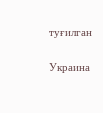туғилган

Украина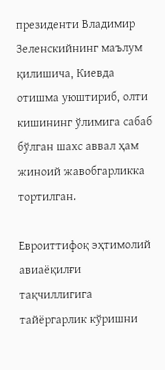президенти Владимир Зеленскийнинг маълум қилишича, Киевда отишма уюштириб, олти кишининг ўлимига сабаб бўлган шахс аввал ҳам жиноий жавобгарликка тортилган.

Евроиттифоқ эҳтимолий авиаёқилғи тақчиллигига тайёргарлик кўришни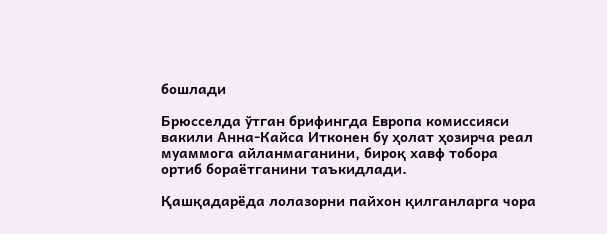бошлади

Брюсселда ўтган брифингда Европа комиссияси вакили Анна-Кайса Итконен бу ҳолат ҳозирча реал муаммога айланмаганини, бироқ хавф тобора ортиб бораётганини таъкидлади.

Қашқадарёда лолазорни пайхон қилганларга чора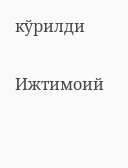кўрилди

Ижтимоий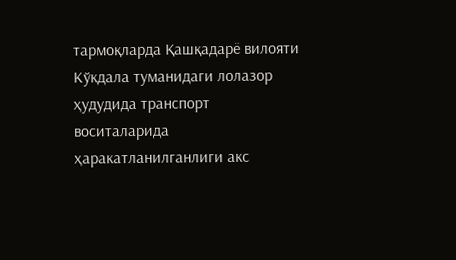тармоқларда Қашқадарё вилояти Кўкдала туманидаги лолазор ҳудудида транспорт воситаларида ҳаракатланилганлиги акс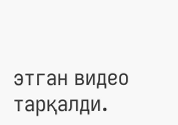этган видео тарқалди.